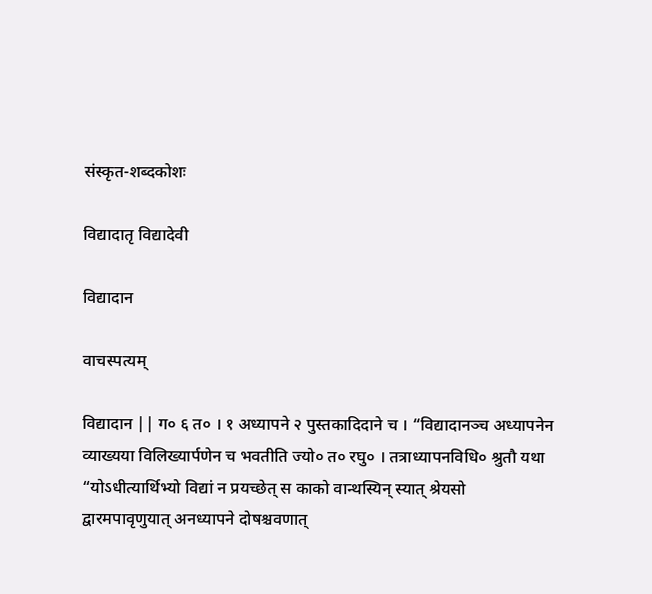संस्कृत-शब्दकोशः

विद्यादातृ विद्यादेवी

विद्यादान

वाचस्पत्यम्

विद्यादान || ग० ६ त० । १ अध्यापने २ पुस्तकादिदाने च । “विद्यादानञ्च अध्यापनेन व्याख्यया विलिख्यार्पणेन च भवतीति ज्यो० त० रघु० । तत्राध्यापनविधि० श्रुतौ यथा “योऽधीत्यार्थिभ्यो विद्यां न प्रयच्छेत् स काको वान्थस्यिन् स्यात् श्रेयसो द्वारमपावृणुयात् अनध्यापने दोषश्चवणात्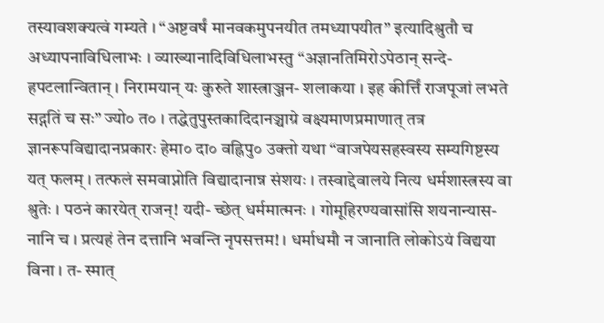तस्यावशक्यत्वं गम्यते । “अष्टवर्षं मानवकमुपनयीत तमध्यापयीत” इत्यादिश्रुतौ च अध्यापनाविधिलाभः । व्याख्यानादिविधिलाभस्तु “अज्ञानतिमिरोऽपेठान् सन्दे- हपटलान्वितान् । निरामयान् यः कुरुते शास्त्राञ्जन- शलाकया । इह कीर्त्तिं राजपूजां लभते सद्गतिं च सः” ज्यो० त० । तद्धेतुपुस्तकादिदानञ्चाग्रे वक्ष्यमाणप्रमाणात् तत्र ज्ञानरूपविद्यादानप्रकारः हेमा० दा० वह्निपु० उक्तो यथा “वाजपेयसहस्वस्य सम्यगिष्टस्य यत् फलम् । तत्फलं समवाप्नोति विद्यादानान्न संशयः । तस्वाद्देवालये नित्य धर्मशास्त्रस्य वा श्रुतेः । पठनं कारयेत् राजन्! यदी- च्छेत् धर्ममात्मनः । गोमूहिरण्यवासांसि शयनान्यास- नानि च । प्रत्यहं तेन दत्तानि भवन्ति नृपसत्तम! । धर्माधमौ न जानाति लोकोऽयं विद्यया विना । त- स्मात्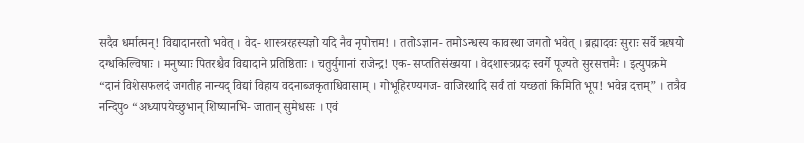सदैव धर्मात्मन्! विद्यादानरतो भवेत् । वेद- शास्त्ररहस्यज्ञो यदि नैव नृपोत्तम! । ततोऽज्ञान- तमोऽन्धस्य कावस्था जगतो भवेत् । ब्रह्मादवः सुराः सर्वे ऋषयो दग्धकिल्विषाः । मनुष्याः पितरश्चैव विद्यादाने प्रतिष्ठिताः । चतुर्युगानां राजेन्द्र! एक- सप्ततिसंख्यया । वेदशास्त्रप्रदः स्वर्गे पूज्यते सुरसत्तमैः । इत्युपक्रमे “दानं विशेसफलदं जगतीह नान्यद् विद्यां विहाय वदनाब्जकृताधिवासाम् । गोभूहिरण्यगज- वाजिरथादि सर्वं तां यच्छतां किमिति भूप! भवेन्न दत्तम्” । तत्रैव नन्दिपु० “अध्यापयेच्छुभान् शिष्यानभि- जातान् सुमेधसः । एवं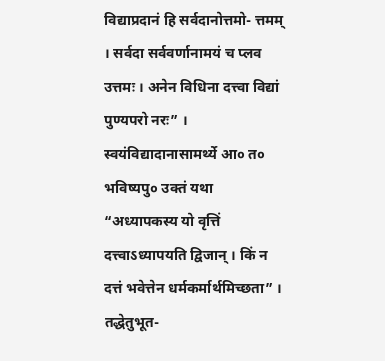विद्याप्रदानं हि सर्वदानोत्तमो- त्तमम् । सर्वदा सर्ववर्णानामयं च प्लव उत्तमः । अनेन विधिना दत्त्वा विद्यां पुण्यपरो नरः” । स्वयंविद्यादानासामर्थ्ये आ० त० भविष्यपु० उक्तं यथा “अध्यापकस्य यो वृत्तिं दत्त्वाऽध्यापयति द्विजान् । किं न दत्तं भवेत्तेन धर्मकर्मार्थमिच्छता” । तद्धेतुभूत-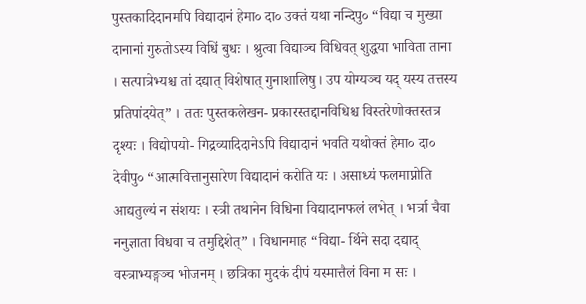पुस्तकादिदानमपि विद्यादानं हेमा० दा० उक्तं यथा नन्दिपु० “विद्या च मुख्या दानानां गुरुतोऽस्य विधिं बुधः । श्रुत्वा विद्याञ्च विधिवत् शुद्धया भाविता ताना । सत्पात्रेभ्यश्च तां दद्यात् विशेषात् गुनाशालिषु। उप योग्यञ्च यद् यस्य तत्तस्य प्रतिपांदयेत्” । ततः पुस्तकलेखन- प्रकारस्तद्दानविधिश्च विस्तरेणोक्तस्तत्र दृश्यः । विद्योपयो- गिद्रव्यादिदानेऽपि विद्यादानं भवति यथोक्तं हेमा० दा० देवीपु० “आत्मवित्तानुसारेण विद्यादानं करोति यः । असाध्यं फलमाप्नोति आद्यतुल्यं न संशयः । स्त्री तथानेन विधिना विद्यादानफलं लभेत् । भर्त्रा चैवा ननुज्ञाता विधवा च तमुद्दिशेत्” । विधानमाह “विद्या- र्थिने सदा दद्याद् वस्त्राभ्यङ्गञ्च भोजनम् । छत्रिका मुदकं दीपं यस्मात्तैलं विना म सः ।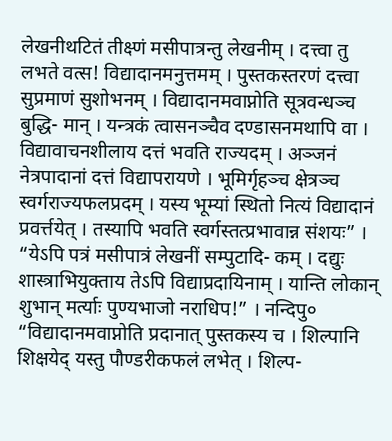लेखनीथटितं तीक्ष्णं मसीपात्रन्तु लेखनीम् । दत्त्वा तु लभते वत्स! विद्यादानमनुत्तमम् । पुस्तकस्तरणं दत्त्वा सुप्रमाणं सुशोभनम् । विद्यादानमवाप्नोति सूत्रवन्धञ्च बुद्धि- मान् । यन्त्रकं त्वासनञ्चैव दण्डासनमथापि वा । विद्यावाचनशीलाय दत्तं भवति राज्यदम् । अञ्जनं नेत्रपादानां दत्तं विद्यापरायणे । भूमिर्गृहञ्च क्षेत्रञ्च स्वर्गराज्यफलप्रदम् । यस्य भूम्यां स्थितो नित्यं विद्यादानं प्रवर्त्तयेत् । तस्यापि भवति स्वर्गस्तत्प्रभावान्न संशयः” । “येऽपि पत्रं मसीपात्रं लेखनीं सम्पुटादि- कम् । दद्युः शास्त्राभियुक्ताय तेऽपि विद्याप्रदायिनाम् । यान्ति लोकान् शुभान् मर्त्याः पुण्यभाजो नराधिप!” । नन्दिपु० “विद्यादानमवाप्नोति प्रदानात् पुस्तकस्य च । शिल्पानि शिक्षयेद् यस्तु पौण्डरीकफलं लभेत् । शिल्प-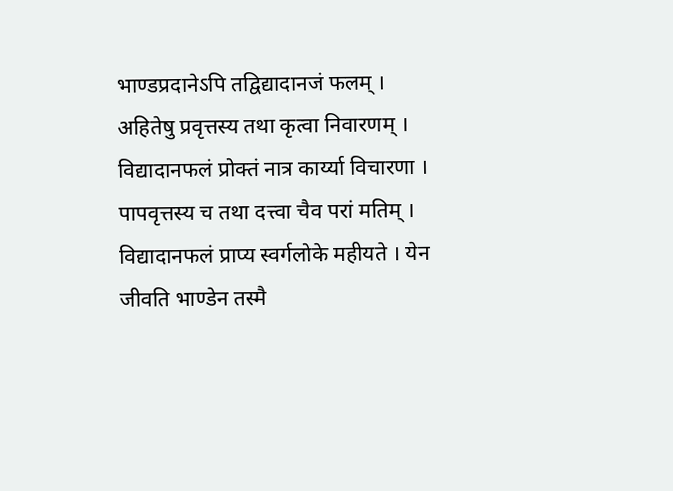भाण्डप्रदानेऽपि तद्विद्यादानजं फलम् । अहितेषु प्रवृत्तस्य तथा कृत्वा निवारणम् । विद्यादानफलं प्रोक्तं नात्र कार्य्या विचारणा । पापवृत्तस्य च तथा दत्त्वा चैव परां मतिम् । विद्यादानफलं प्राप्य स्वर्गलोके महीयते । येन जीवति भाण्डेन तस्मै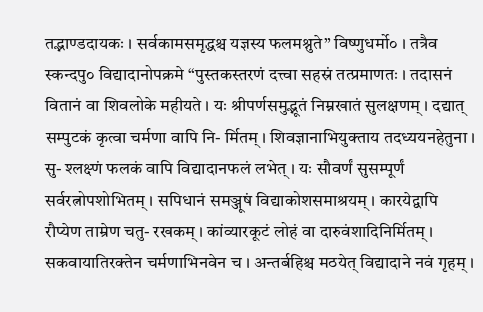तद्भाण्डदायकः । सर्वकामसमृद्धश्च यज्ञस्य फलमश्नुते” विष्णुधर्मो० । तत्रैव स्कन्दपु० विद्यादानोपक्रमे “पुस्तकस्तरणं दत्त्वा सहस्रं तत्प्रमाणतः । तदासनं वितानं वा शिवलोके महीयते । यः श्रीपर्णसमुद्भूतं निम्नखातं सुलक्षणम् । दद्यात् सम्पुटकं कृत्वा चर्मणा वापि नि- र्मितम् । शिवज्ञानाभियुक्ताय तदध्ययनहेतुना । सु- श्लक्ष्णं फलकं वापि विद्यादानफलं लभेत् । यः सौवर्णं सुसम्पूर्णं सर्वरत्नोपशोभितम् । सपिधानं समञ्जूषं विद्याकोशसमाश्रयम् । कारयेद्वापि रौप्येण ताम्रेण चतु- रखकम् । कांव्यारकूटं लोहं वा दारुवंशादिनिर्मितम् । सकवायातिरक्तेन चर्मणाभिनवेन च । अन्तर्बहिश्च मठयेत् विद्यादाने नवं गृहम् ।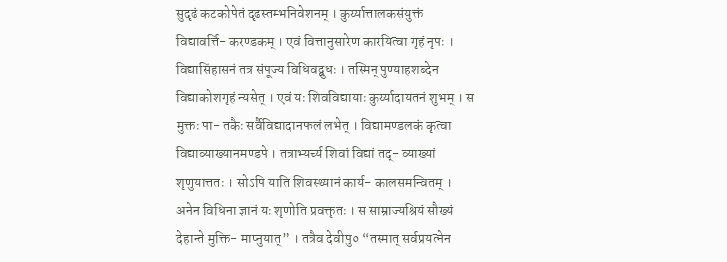सुदृढं कटकोपेतं दृढस्तम्भनिवेशनम् । कुर्य्यात्तालकसंयुक्तं विद्यावर्त्ति- करण्डकम् । एवं वित्तानुसारेण कारयित्वा गृहं नृपः । विद्यासिंहासनं तत्र संपूज्य विधिवद्बुधः । तस्मिन् पुण्याहशब्देन विद्याकोशगृहं न्यसेत् । एवं यः शिवविद्यायाः कुर्य्यादायतनं शुभम् । स मुक्तः पा- तकैः सर्वैविद्यादानफलं लभेत् । विद्यामण्डलकं कृत्वा विद्याव्याख्यानमण्डपे । तत्राभ्यर्च्य शिवां विद्यां तद्- व्याख्यां शृणुयात्ततः । सोऽपि याति शिवस्थ्यानं कार्य- कालसमन्वितम् । अनेन विधिना ज्ञानं यः शृणोति प्रवक्तृतः । स साम्राज्यश्रियं सौख्यं देहान्ते मुक्ति- माप्नुयात्” । तत्रैव देवीपु० “तस्मात् सर्वप्रयत्नेन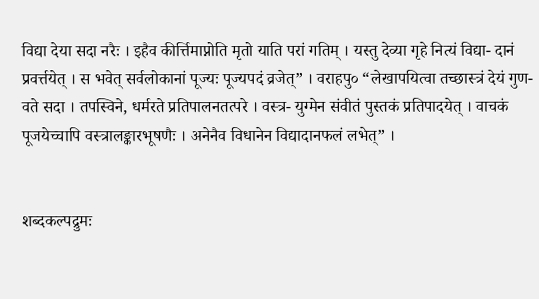विद्या देया सदा नरैः । इहैव कीर्त्तिमाप्नोति मृतो याति परां गतिम् । यस्तु देव्या गृहे नित्यं विद्या- दानं प्रवर्त्तयेत् । स भवेत् सर्वलोकानां पूज्यः पूज्यपदं व्रजेत्” । वराहपु० “लेखापयित्वा तच्छास्त्रं देयं गुण- वते सदा । तपस्विने, धर्मरते प्रतिपालनतत्परे । वस्त्र- युग्मेन संवीतं पुस्तकं प्रतिपादयेत् । वाचकं पूजयेच्चापि वस्त्रालङ्कारभूषणैः । अनेनैव विधानेन विद्यादानफलं लभेत्” ।


शब्दकल्पद्रुमः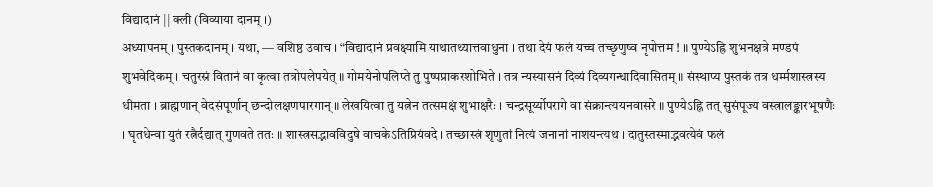विद्यादानं || क्ली (विव्याया दानम् ।)
अध्यापनम् । पुस्तकदानम् । यथा, — वशिष्ठ उवाच । “विद्यादानं प्रवक्ष्यामि याथातथ्यात्तवाधुना । तथा देयं फलं यच्च तच्छृणुष्व नृपोत्तम ! ॥ पुण्येऽह्रि शुभनक्षत्रे मण्डपं शुभवेदिकम् । चतुरस्रं वितानं वा कृत्वा तत्रोपलेपयेत् ॥ गोमयेनोपलिप्ते तु पुष्पप्राकरशोभिते । तत्र न्यस्यासनं दिव्यं दिव्यगन्धादिवासितम् ॥ संस्थाप्य पुस्तकं तत्र धर्म्मशास्त्रस्य धीमता । ब्राह्मणान् वेदसंपूर्णान् छन्दोलक्षणपारगान् ॥ लेखयित्वा तु यत्नेन तत्समक्षं शुभाक्षरैः । चन्द्रसूर्य्योपरागे वा संक्रान्त्ययनवासरे ॥ पुण्येऽह्नि तत् सुसंपूज्य वस्त्रालङ्कारभूषणैः । घृतधेन्वा युतं रत्नैर्दद्यात् गुणवते ततः ॥ शास्त्रसद्भावविदुषे वाचकेऽतिप्रियंवदे । तच्छास्त्रं शृणुतां नित्यं जनानां नाशयन्त्यथ । दातुस्तस्माद्भवत्येवं फलं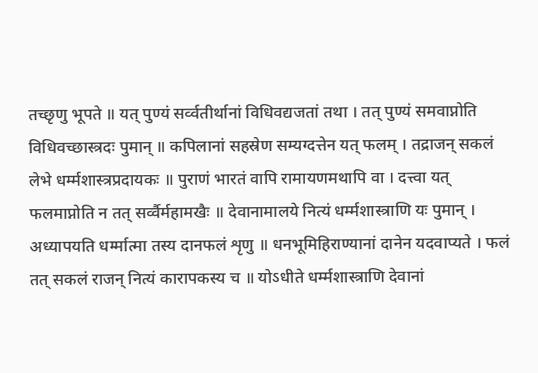तच्छृणु भूपते ॥ यत् पुण्यं सर्व्वतीर्थानां विधिवद्यजतां तथा । तत् पुण्यं समवाप्नोति विधिवच्छास्त्रदः पुमान् ॥ कपिलानां सहस्रेण सम्यग्दत्तेन यत् फलम् । तद्राजन् सकलं लेभे धर्म्मशास्त्रप्रदायकः ॥ पुराणं भारतं वापि रामायणमथापि वा । दत्त्वा यत् फलमाप्नोति न तत् सर्व्वैर्महामखैः ॥ देवानामालये नित्यं धर्म्मशास्त्राणि यः पुमान् । अध्यापयति धर्म्मात्मा तस्य दानफलं शृणु ॥ धनभूमिहिराण्यानां दानेन यदवाप्यते । फलं तत् सकलं राजन् नित्यं कारापकस्य च ॥ योऽधीते धर्म्मशास्त्राणि देवानां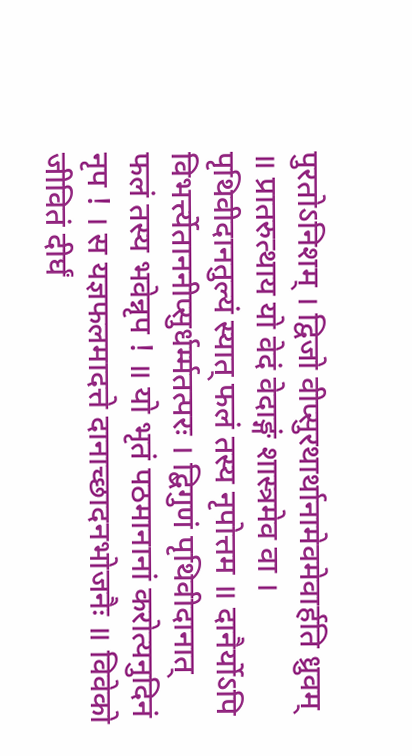पुरतोऽनिशम् । द्विजो वीप्सुरथार्थानामेवमेवार्हति ध्रुवम् ॥ प्रातरुत्थाय यो वेदं वेदाङ्गं शास्त्रमेव वा । पृथिवीदानतुल्यं स्यात् फलं तस्य नृपोत्तम ॥ दानैर्योऽपि विभर्त्त्येताननीप्सुर्धर्म्मतत्परः । द्बिगुणं पृथिवीदानात् फलं तस्य भवेन्नृप ! ॥ यो भृतं पठमानानां करोत्यनुदिनं नृप ! । स यज्ञफलमादत्ते दानाच्छादनभोजनैः ॥ विवेको जीवितं दीर्घं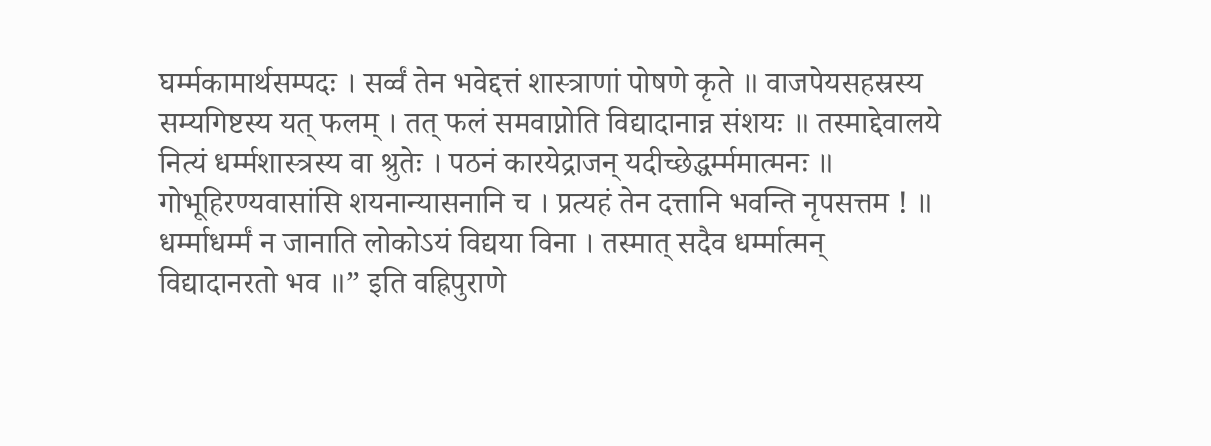घर्म्मकामार्थसम्पदः । सर्व्वं तेन भवेद्दत्तं शास्त्राणां पोषणे कृते ॥ वाजपेयसहस्रस्य सम्यगिष्टस्य यत् फलम् । तत् फलं समवाप्नोति विद्यादानान्न संशयः ॥ तस्माद्देवालये नित्यं धर्म्मशास्त्रस्य वा श्रुतेः । पठनं कारयेद्राजन् यदीच्छेद्धर्म्ममात्मनः ॥ गोभूहिरण्यवासांसि शयनान्यासनानि च । प्रत्यहं तेन दत्तानि भवन्ति नृपसत्तम ! ॥ धर्म्माधर्म्मं न जानाति लोकोऽयं विद्यया विना । तस्मात् सदैव धर्म्मात्मन् विद्यादानरतो भव ॥” इति वह्रिपुराणे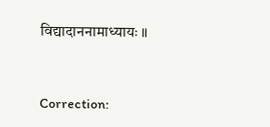विद्यादाननामाध्यायः ॥



Correction: